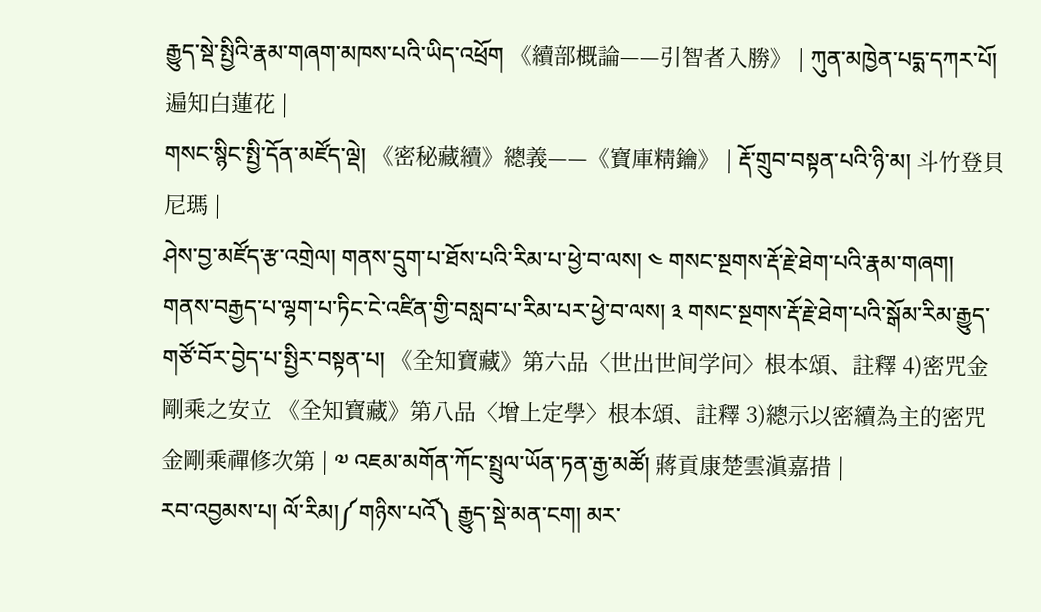རྒྱུད་སྡེ་སྤྱིའི་རྣམ་གཞག་མཁས་པའི་ཡིད་འཕྲོག 《續部概論——引智者入勝》 | ཀུན་མཁྱེན་པདྨ་དཀར་པོ། 遍知白蓮花 |
གསང་སྙིང་སྤྱི་དོན་མཛོད་ལྡེ། 《密秘藏續》總義——《寶庫精鑰》 | རྡོ་གྲུབ་བསྟན་པའི་ཉི་མ། 斗竹登貝尼瑪 |
ཤེས་བྱ་མཛོད་རྩ་འགྲེལ། གནས་དྲུག་པ་ཐོས་པའི་རིམ་པ་ཕྱེ་བ་ལས། ༤ གསང་སྔགས་རྡོ་རྗེ་ཐེག་པའི་རྣམ་གཞག། གནས་བརྒྱད་པ་ལྷག་པ་ཏིང་ངེ་འཛིན་གྱི་བསླབ་པ་རིམ་པར་ཕྱེ་བ་ལས། ༣ གསང་སྔགས་རྡོ་རྗེ་ཐེག་པའི་སྒོམ་རིམ་རྒྱུད་གཙོ་བོར་བྱེད་པ་སྤྱིར་བསྟན་པ། 《全知寶藏》第六品〈世出世间学问〉根本頌、註釋 4)密咒金剛乘之安立 《全知寶藏》第八品〈增上定學〉根本頌、註釋 3)總示以密續為主的密咒金剛乘禪修次第 | ༧ འཇམ་མགོན་ཀོང་སྤྲུལ་ཡོན་ཏན་རྒྱ་མཚོ། 蔣貢康楚雲滇嘉措 |
རབ་འབྱམས་པ། ལོ་རིམ།༼གཉིས་པའོ༽ རྒྱུད་སྡེ་མན་ངག། མར་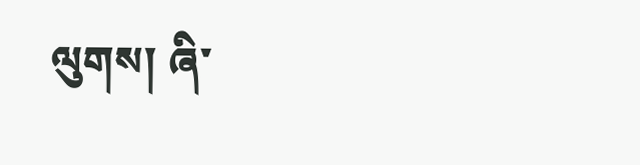ལུགས། ཞི་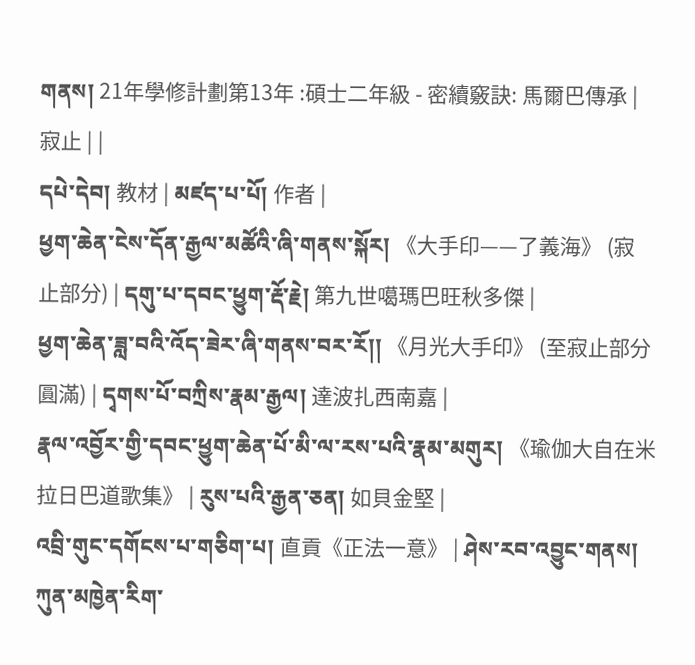གནས། 21年學修計劃第13年 :碩士二年級 - 密續竅訣: 馬爾巴傳承 | 寂止 | |
དཔེ་དེབ། 教材 | མཛད་པ་པོ། 作者 |
ཕྱག་ཆེན་ངེས་དོན་རྒྱལ་མཚོའི་ཞི་གནས་སྐོར། 《大手印——了義海》 (寂止部分) | དགུ་པ་དབང་ཕྱུག་རྡོ་རྗེ། 第九世噶瑪巴旺秋多傑 |
ཕྱག་ཆེན་ཟླ་བའི་འོད་ཟེར་ཞི་གནས་བར་རོ།། 《月光大手印》 (至寂止部分圓滿) | དྭགས་པོ་བཀྲིས་རྣམ་རྒྱལ། 達波扎西南嘉 |
རྣལ་འབྱོར་གྱི་དབང་ཕྱུག་ཆེན་པོ་མི་ལ་རས་པའི་རྣམ་མགུར། 《瑜伽大自在米拉日巴道歌集》 | རུས་པའི་རྒྱན་ཅན། 如貝金堅 |
འབྲི་གུང་དགོངས་པ་གཅིག་པ། 直貢《正法一意》 | ཤེས་རབ་འབྱུང་གནས། ཀུན་མཁྱེན་རིག་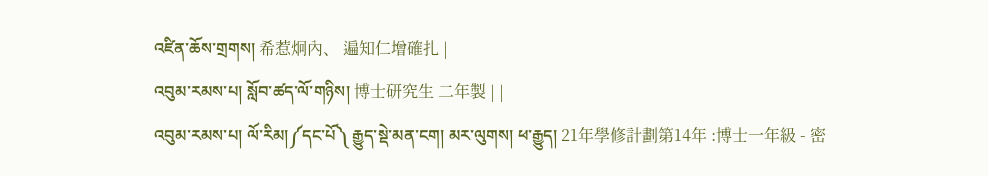འཛིན་ཆོས་གྲགས། 希惹炯內、 遍知仁增確扎 |
འབུམ་རམས་པ། སློབ་ཚད་ལོ་གཉིས། 博士研究生 二年製 | |
འབུམ་རམས་པ། ལོ་རིམ།༼དང་པོ༽ རྒྱུད་སྡེ་མན་ངག། མར་ལུགས། ཕ་རྒྱུད། 21年學修計劃第14年 :博士一年級 - 密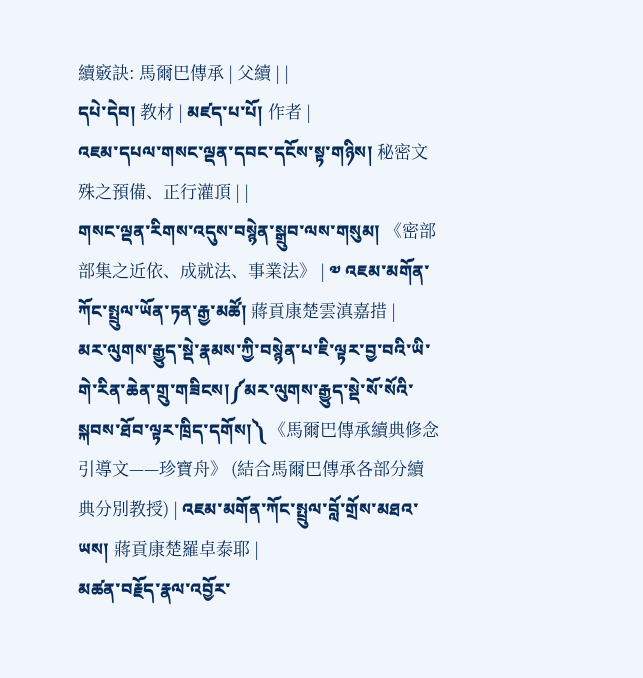續竅訣: 馬爾巴傳承 | 父續 | |
དཔེ་དེབ། 教材 | མཛད་པ་པོ། 作者 |
འཇམ་དཔལ་གསང་ལྡན་དབང་དངོས་སྟ་གཉིས། 秘密文殊之預備、正行灌頂 | |
གསང་ལྡན་རིགས་འདུས་བསྙེན་སྒྲུབ་ལས་གསུམ། 《密部部集之近依、成就法、事業法》 | ༧ འཇམ་མགོན་ཀོང་སྤྲུལ་ཡོན་ཏན་རྒྱ་མཚོ། 蔣貢康楚雲滇嘉措 |
མར་ལུགས་རྒྱུད་སྡེ་རྣམས་ཀྱི་བསྙེན་པ་ཇི་ལྟར་བྱ་བའི་ཡི་གེ་རིན་ཆེན་གྲུ་གཟིངས།༼མར་ལུགས་རྒྱུད་སྡེ་སོ་སོའི་སྐབས་ཐོབ་ལྟར་ཁྲིད་དགོས།༽ 《馬爾巴傳承續典修念引導文——珍寶舟》 (結合馬爾巴傳承各部分續典分別教授) | འཇམ་མགོན་ཀོང་སྤྲུལ་བློ་གྲོས་མཐའ་ཡས། 蔣貢康楚羅卓泰耶 |
མཚན་བརྗོད་རྣལ་འབྱོར་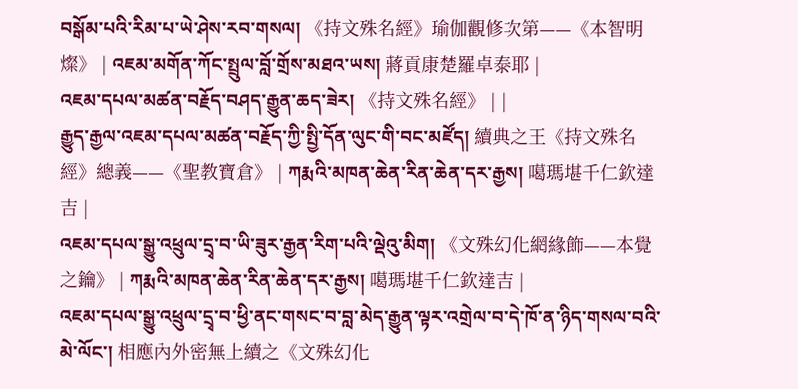བསྒོམ་པའི་རིམ་པ་ཡེ་ཤེས་རབ་གསལ། 《持文殊名經》瑜伽觀修次第——《本智明燦》 | འཇམ་མགོན་ཀོང་སྤྲུལ་བློ་གྲོས་མཐའ་ཡས། 蔣貢康楚羅卓泰耶 |
འཇམ་དཔལ་མཚན་བརྗོད་བཤད་རྒྱུན་ཆད་ཟེར། 《持文殊名經》 | |
རྒྱུད་རྒྱལ་འཇམ་དཔལ་མཚན་བརྗོད་ཀྱི་སྤྱི་དོན་ལུང་གི་བང་མཛོད། 續典之王《持文殊名經》總義——《聖教寶倉》 | ཀརྨའི་མཁན་ཆེན་རིན་ཆེན་དར་རྒྱས། 噶瑪堪千仁欽達吉 |
འཇམ་དཔལ་སྒྱུ་འཕྲུལ་དྲྭ་བ་ཡི་ཟུར་རྒྱན་རིག་པའི་ལྡེའུ་མིག། 《文殊幻化網緣飾——本覺之鑰》 | ཀརྨའི་མཁན་ཆེན་རིན་ཆེན་དར་རྒྱས། 噶瑪堪千仁欽達吉 |
འཇམ་དཔལ་སྒྱུ་འཕྲུལ་དྲྭ་བ་ཕྱི་ནང་གསང་བ་བླ་མེད་རྒྱུན་ལྟར་འགྲེལ་བ་དེ་ཁོ་ན་ཉིད་གསལ་བའི་མེ་ལོང་། 相應內外密無上續之《文殊幻化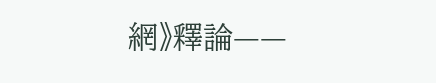網》釋論——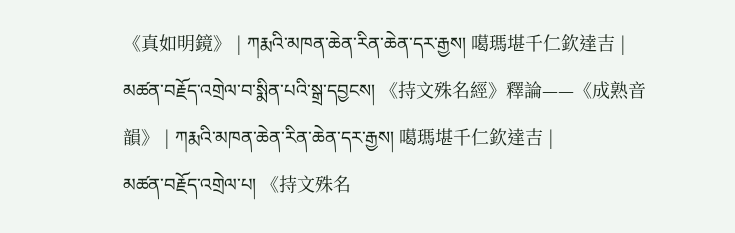《真如明鏡》 | ཀརྨའི་མཁན་ཆེན་རིན་ཆེན་དར་རྒྱས། 噶瑪堪千仁欽達吉 |
མཚན་བརྗོད་འགྲེལ་བ་སྨིན་པའི་སྒྲ་དབྱངས། 《持文殊名經》釋論——《成熟音韻》 | ཀརྨའི་མཁན་ཆེན་རིན་ཆེན་དར་རྒྱས། 噶瑪堪千仁欽達吉 |
མཚན་བརྗོད་འགྲེལ་པ། 《持文殊名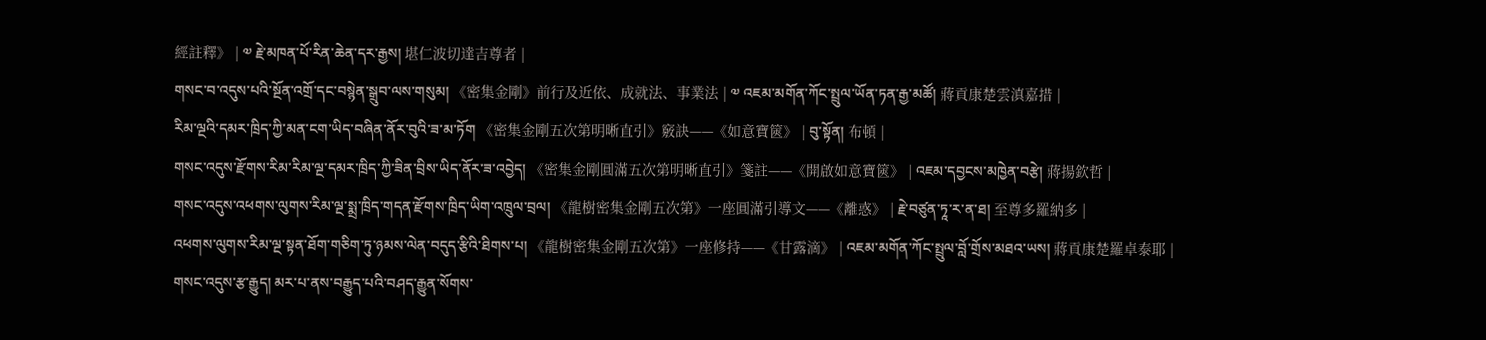經註釋》 | ༧ རྗེ་མཁན་པོ་རིན་ཆེན་དར་རྒྱས། 堪仁波切達吉尊者 |
གསང་བ་འདུས་པའི་སྔོན་འགྲོ་དང་བསྙེན་སྒྲུབ་ལས་གསུམ། 《密集金剛》前行及近依、成就法、事業法 | ༧ འཇམ་མགོན་ཀོང་སྤྲུལ་ཡོན་ཏན་རྒྱ་མཚོ། 蔣貢康楚雲滇嘉措 |
རིམ་ལྔའི་དམར་ཁྲིད་ཀྱི་མན་ངག་ཡིད་བཞིན་ནོར་བུའི་ཟ་མ་ཏོག 《密集金剛五次第明晰直引》竅訣——《如意寶篋》 | བུ་སྟོན། 布頓 |
གསང་འདུས་རྫོགས་རིམ་རིམ་ལྔ་དམར་ཁྲིད་ཀྱི་ཟིན་བྲིས་ཡིད་ནོར་ཟ་འབྱེད། 《密集金剛圓滿五次第明晰直引》箋註——《開啟如意寶篋》 | འཇམ་དབྱངས་མཁྱེན་བརྩེ། 蔣揚欽哲 |
གསང་འདུས་འཕགས་ལུགས་རིམ་ལྔ་སྨྲ་ཁྲིད་གདན་རྫོགས་ཁྲིད་ཡིག་འཁྲུལ་བྲལ། 《龍樹密集金剛五次第》一座圓滿引導文——《離惑》 | རྗེ་བཙུན་ཏཱ་ར་ན་ཐ། 至尊多羅納多 |
འཕགས་ལུགས་རིམ་ལྔ་སྟན་ཐོག་གཅིག་ཏུ་ཉམས་ལེན་བདུད་རྩིའི་ཐིགས་པ། 《龍樹密集金剛五次第》一座修持——《甘露滴》 | འཇམ་མགོན་ཀོང་སྤྲུལ་བློ་གྲོས་མཐའ་ཡས། 蔣貢康楚羅卓泰耶 |
གསང་འདུས་རྩ་རྒྱུད། མར་པ་ནས་བརྒྱུད་པའི་བཤད་རྒྱུན་སོགས་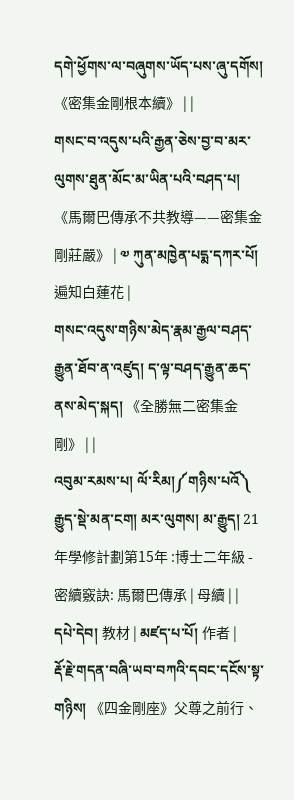དགེ་ཕྱོགས་ལ་བཞུགས་ཡོད་པས་ཞུ་དགོས། 《密集金剛根本續》 | |
གསང་བ་འདུས་པའི་རྒྱན་ཅེས་བྱ་བ་མར་ལུགས་ཐུན་མོང་མ་ཡིན་པའི་བཤད་པ། 《馬爾巴傳承不共教導——密集金剛莊嚴》 | ༧ ཀུན་མཁྱེན་པདྨ་དཀར་པོ། 遍知白蓮花 |
གསང་འདུས་གཉིས་མེད་རྣམ་རྒྱལ་བཤད་རྒྱུན་ཐོབ་ན་འཛུད། ད་ལྟ་བཤད་རྒྱུན་ཆད་ནས་མེད་སྐད། 《全勝無二密集金剛》 | |
འབུམ་རམས་པ། ལོ་རིམ།༼གཉིས་པའོ༽ རྒྱུད་སྡེ་མན་ངག། མར་ལུགས། མ་རྒྱུད། 21年學修計劃第15年 :博士二年級 - 密續竅訣: 馬爾巴傳承 | 母續 | |
དཔེ་དེབ། 教材 | མཛད་པ་པོ། 作者 |
རྡོ་རྗེ་གདན་བཞི་ཡབ་བཀའི་དབང་དངོས་སྟ་གཉིས། 《四金剛座》父尊之前行、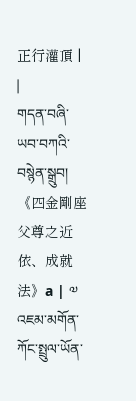正行灌頂 | |
གདན་བཞི་ཡབ་བཀའི་བསྙེན་སྒྲུབ། 《四金剛座父尊之近依、成就法》a | ༧ འཇམ་མགོན་ཀོང་སྤྲུལ་ཡོན་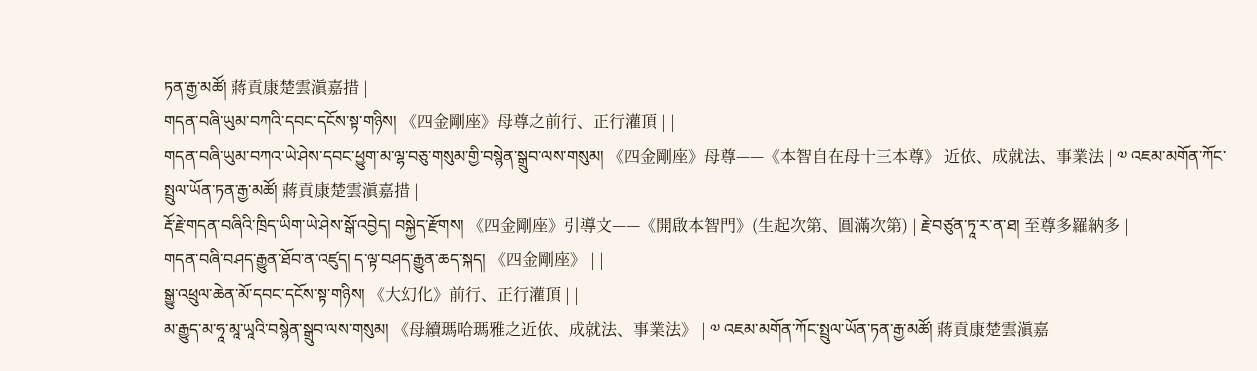ཏན་རྒྱ་མཚོ། 蔣貢康楚雲滇嘉措 |
གདན་བཞི་ཡུམ་བཀའི་དབང་དངོས་སྟ་གཉིས། 《四金剛座》母尊之前行、正行灌頂 | |
གདན་བཞི་ཡུམ་བཀའ་ཡེ་ཤེས་དབང་ཕྱུག་མ་ལྷ་བཅུ་གསུམ་གྱི་བསྙེན་སྒྲུབ་ལས་གསུམ། 《四金剛座》母尊——《本智自在母十三本尊》 近依、成就法、事業法 | ༧ འཇམ་མགོན་ཀོང་སྤྲུལ་ཡོན་ཏན་རྒྱ་མཚོ། 蔣貢康楚雲滇嘉措 |
རྡོ་རྗེ་གདན་བཞིའི་ཁྲིད་ཡིག་ཡེ་ཤེས་སྒོ་འབྱེད། བསྐྱེད་རྫོགས། 《四金剛座》引導文——《開啟本智門》(生起次第、圓滿次第) | རྗེ་བཙུན་ཏཱ་ར་ན་ཐ། 至尊多羅納多 |
གདན་བཞི་བཤད་རྒྱུན་ཐོབ་ན་འཛུད། ད་ལྟ་བཤད་རྒྱུན་ཆད་སྐད། 《四金剛座》 | |
སྒྱུ་འཕྲུལ་ཆེན་མོ་དབང་དངོས་སྟ་གཉིས། 《大幻化》前行、正行灌頂 | |
མ་རྒྱུད་མ་ཧཱ་མཱ་ཡཱའི་བསྙེན་སྒྲུབ་ལས་གསུམ། 《母續瑪哈瑪雅之近依、成就法、事業法》 | ༧ འཇམ་མགོན་ཀོང་སྤྲུལ་ཡོན་ཏན་རྒྱ་མཚོ། 蔣貢康楚雲滇嘉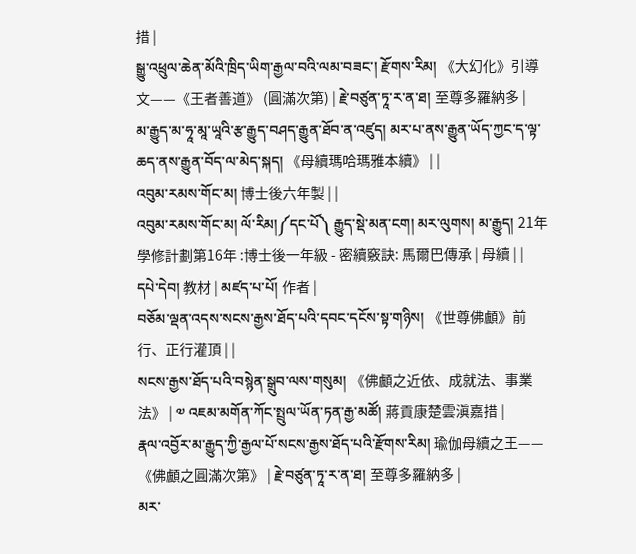措 |
སྒྱུ་འཕྲུལ་ཆེན་མོའི་ཁྲིད་ཡིག་རྒྱལ་བའི་ལམ་བཟང་། རྫོགས་རིམ། 《大幻化》引導文——《王者善道》 (圓滿次第) | རྗེ་བཙུན་ཏཱ་ར་ན་ཐ། 至尊多羅納多 |
མ་རྒྱུད་མ་ཧཱ་མཱ་ཡཱའི་རྩ་རྒྱུད་བཤད་རྒྱུན་ཐོབ་ན་འཛུད། མར་པ་ནས་རྒྱུན་ཡོད་ཀྱང་ད་ལྟ་ཆད་ནས་རྒྱུན་བོད་ལ་མེད་སྐད། 《母續瑪哈瑪雅本續》 | |
འབུམ་རམས་གོང་མ། 博士後六年製 | |
འབུམ་རམས་གོང་མ། ལོ་རིམ།༼དང་པོ༽ རྒྱུད་སྡེ་མན་ངག། མར་ལུགས། མ་རྒྱུད། 21年學修計劃第16年 :博士後一年級 - 密續竅訣: 馬爾巴傳承 | 母續 | |
དཔེ་དེབ། 教材 | མཛད་པ་པོ། 作者 |
བཅོམ་ལྡན་འདས་སངས་རྒྱས་ཐོད་པའི་དབང་དངོས་སྟ་གཉིས། 《世尊佛顱》前行、正行灌頂 | |
སངས་རྒྱས་ཐོད་པའི་བསྙེན་སྒྲུབ་ལས་གསུམ། 《佛顱之近依、成就法、事業法》 | ༧ འཇམ་མགོན་ཀོང་སྤྲུལ་ཡོན་ཏན་རྒྱ་མཚོ། 蔣貢康楚雲滇嘉措 |
རྣལ་འབྱོར་མ་རྒྱུད་ཀྱི་རྒྱལ་པོ་སངས་རྒྱས་ཐོད་པའི་རྫོགས་རིམ། 瑜伽母續之王——《佛顱之圓滿次第》 | རྗེ་བཙུན་ཏཱ་ར་ན་ཐ། 至尊多羅納多 |
མར་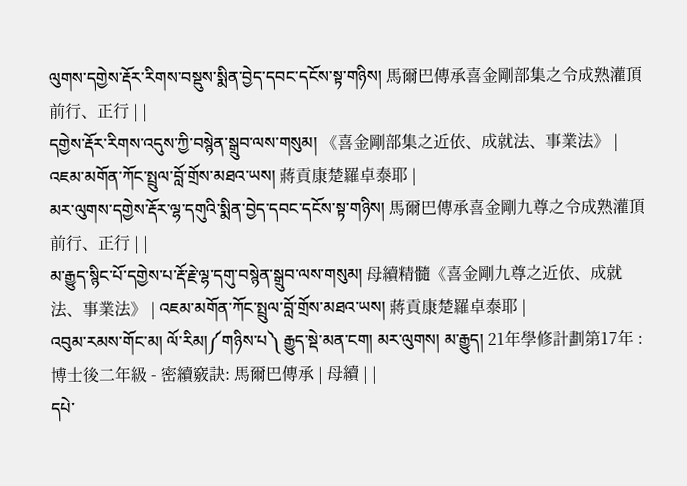ལུགས་དགྱེས་རྡོར་རིགས་བསྡུས་སྨིན་བྱེད་དབང་དངོས་སྟ་གཉིས། 馬爾巴傳承喜金剛部集之令成熟灌頂前行、正行 | |
དགྱེས་རྡོར་རིགས་འདུས་ཀྱི་བསྙེན་སྒྲུབ་ལས་གསུམ། 《喜金剛部集之近依、成就法、事業法》 | འཇམ་མགོན་ཀོང་སྤྲུལ་བློ་གྲོས་མཐའ་ཡས། 蔣貢康楚羅卓泰耶 |
མར་ལུགས་དགྱེས་རྡོར་ལྷ་དགུའི་སྨིན་བྱེད་དབང་དངོས་སྟ་གཉིས། 馬爾巴傳承喜金剛九尊之令成熟灌頂前行、正行 | |
མ་རྒྱུད་སྙིང་པོ་དགྱེས་པ་རྡོ་རྗེ་ལྷ་དགུ་བསྙེན་སྒྲུབ་ལས་གསུམ། 母續精髓《喜金剛九尊之近依、成就法、事業法》 | འཇམ་མགོན་ཀོང་སྤྲུལ་བློ་གྲོས་མཐའ་ཡས། 蔣貢康楚羅卓泰耶 |
འབུམ་རམས་གོང་མ། ལོ་རིམ།༼གཉིས་པ༽ རྒྱུད་སྡེ་མན་ངག། མར་ལུགས། མ་རྒྱུད། 21年學修計劃第17年 :博士後二年級 - 密續竅訣: 馬爾巴傳承 | 母續 | |
དཔེ་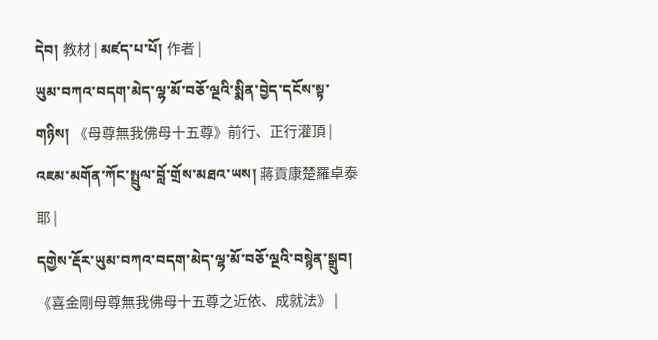དེབ། 教材 | མཛད་པ་པོ། 作者 |
ཡུམ་བཀའ་བདག་མེད་ལྷ་མོ་བཅོ་ལྔའི་སྨིན་བྱེད་དངོས་སྟ་གཉིས། 《母尊無我佛母十五尊》前行、正行灌頂 | འཇམ་མགོན་ཀོང་སྤྲུལ་བློ་གྲོས་མཐའ་ཡས། 蔣貢康楚羅卓泰耶 |
དགྱེས་རྡོར་ཡུམ་བཀའ་བདག་མེད་ལྷ་མོ་བཅོ་ལྔའི་བསྙེན་སྒྲུབ། 《喜金剛母尊無我佛母十五尊之近依、成就法》 |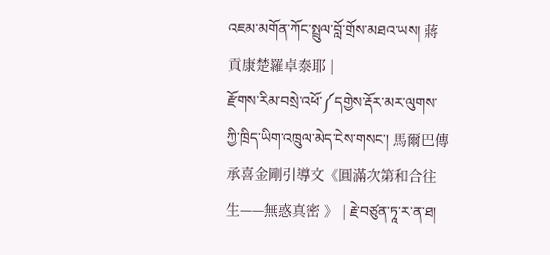འཇམ་མགོན་ཀོང་སྤྲུལ་བློ་གྲོས་མཐའ་ཡས། 蔣貢康楚羅卓泰耶 |
རྫོགས་རིམ་བསྲེ་འཕོ་༼དགྱེས་རྡོར་མར་ལུགས་ཀྱི་ཁྲིད་ཡིག་འཁྲུལ་མེད་ངེས་གསང་། 馬爾巴傳承喜金剛引導文《圓滿次第和合往生——無惑真密 》 | རྗེ་བཙུན་ཏཱ་ར་ན་ཐ།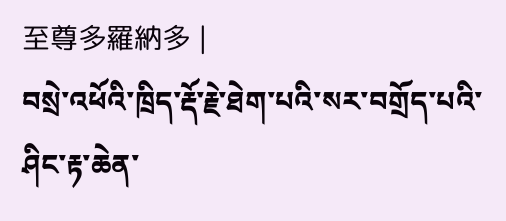至尊多羅納多 |
བསྲེ་འཕོའི་ཁྲིད་རྡོ་རྗེ་ཐེག་པའི་སར་བགྲོད་པའི་ཤིང་རྟ་ཆེན་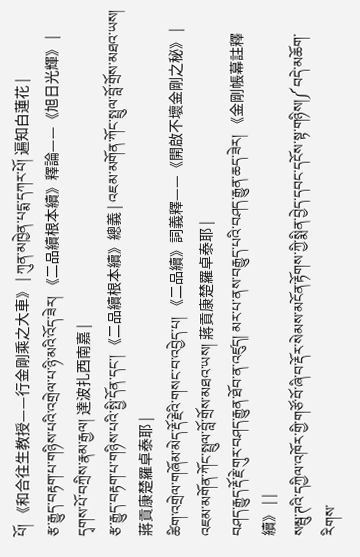པོ། 《和合往生教授——行金剛乘之大車》 | ཀུན་མཁྱེན་པདྨ་དཀར་པོ། 遍知白蓮花 |
རྩ་རྒྱུད་བརྟག་པ་གཉིས་པའི་འགྲེལ་པ་ཉི་མའི་འོད་ཟེར། 《二品續根本續》釋論——《旭日光輝》 | དྭགས་པོ་བཀྲིས་རྣམ་རྒྱལ། 達波扎西南嘉 |
རྩ་རྒྱུད་བརྟག་པ་གཉིས་པའི་སྤྱི་དོན་དང་། 《二品續根本續》總義 | འཇམ་མགོན་ཀོང་སྤྲུལ་བློ་གྲོས་མཐའ་ཡས། 蔣貢康楚羅卓泰耶 |
ཚིག་འགྲེལ་གཞོམ་མེད་རྡོ་རྗེའི་གསང་བ་འབྱེད་པ། 《二品續》詞義釋——《開啟不壞金剛之秘》 | འཇམ་མགོན་ཀོང་སྤྲུལ་བློ་གྲོས་མཐའ་ཡས། 蔣貢康楚羅卓泰耶 |
བཤད་རྒྱུད་རྡོ་རྗེ་གུར་བཤད་རྒྱུན་ཐོབ་ན་འཛུད། མར་པ་ནས་བརྒྱུད་པའི་བཤད་རྒྱུན་ཆད་ཟེར། 《金剛帳幕註釋續》 | |
སམྦུ་ཊའི་དཀྱིལ་འཁོར་གྱི་གཙོ་བོ་ཞི་བ་རྡོར་སེམས་མངོན་རྟོགས་ཀྱི་སྨིན་བྱེད་དབང་དངོས་སྟ་གཉིས།༼བདེ་མཆོག་རིགས་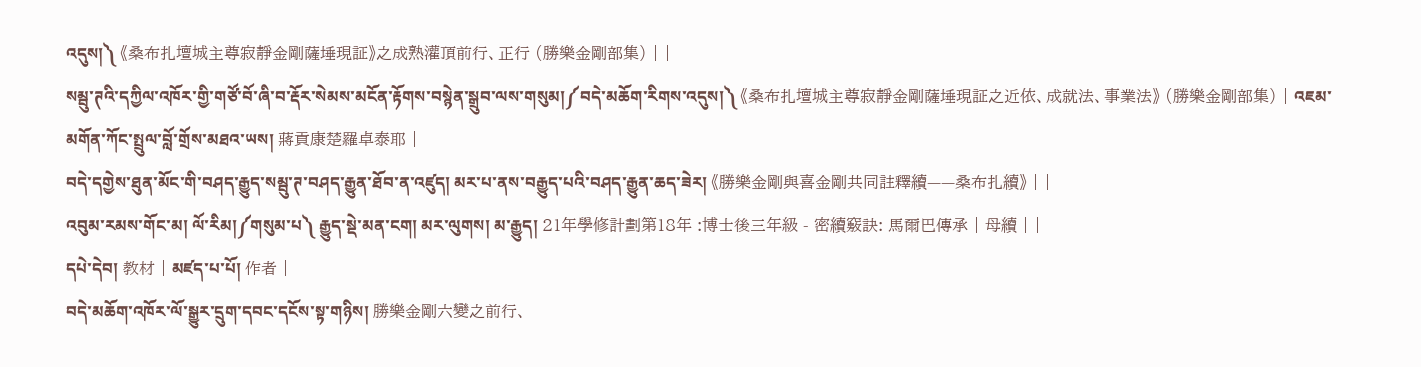འདུས།༽ 《桑布扎壇城主尊寂靜金剛薩埵現証》之成熟灌頂前行、正行 (勝樂金剛部集) | |
སམྦུ་ཊའི་དཀྱིལ་འཁོར་གྱི་གཙོ་བོ་ཞི་བ་རྡོར་སེམས་མངོན་རྟོགས་བསྙེན་སྒྲུབ་ལས་གསུམ།༼བདེ་མཆོག་རིགས་འདུས།༽ 《桑布扎壇城主尊寂靜金剛薩埵現証之近依、成就法、事業法》 (勝樂金剛部集) | འཇམ་མགོན་ཀོང་སྤྲུལ་བློ་གྲོས་མཐའ་ཡས། 蔣貢康楚羅卓泰耶 |
བདེ་དགྱེས་ཐུན་མོང་གི་བཤད་རྒྱུད་སམྦུ་ཊ་བཤད་རྒྱུན་ཐོབ་ན་འཛུད། མར་པ་ནས་བརྒྱུད་པའི་བཤད་རྒྱུན་ཆད་ཟེར། 《勝樂金剛與喜金剛共同註釋續——桑布扎續》 | |
འབུམ་རམས་གོང་མ། ལོ་རིམ།༼གསུམ་པ༽ རྒྱུད་སྡེ་མན་ངག། མར་ལུགས། མ་རྒྱུད། 21年學修計劃第18年 :博士後三年級 - 密續竅訣: 馬爾巴傳承 | 母續 | |
དཔེ་དེབ། 教材 | མཛད་པ་པོ། 作者 |
བདེ་མཆོག་འཁོར་ལོ་སྒྱུར་དྲུག་དབང་དངོས་སྟ་གཉིས། 勝樂金剛六變之前行、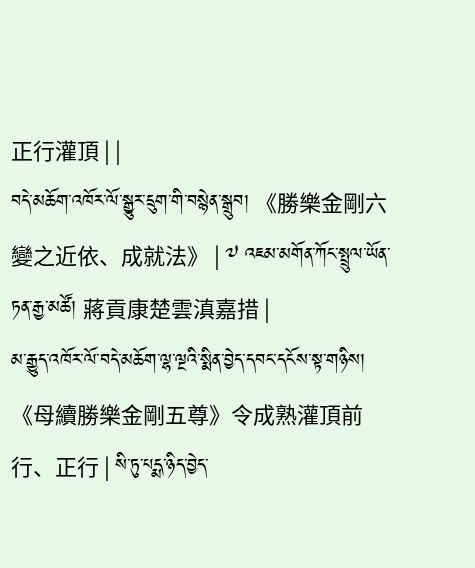正行灌頂 | |
བདེ་མཆོག་འཁོར་ལོ་སྒྱུར་དྲུག་གི་བསྙེན་སྒྲུབ། 《勝樂金剛六變之近依、成就法》 | ༧ འཇམ་མགོན་ཀོང་སྤྲུལ་ཡོན་ཏན་རྒྱ་མཚོ། 蔣貢康楚雲滇嘉措 |
མ་རྒྱུད་འཁོར་ལོ་བདེ་མཆོག་ལྷ་ལྔའི་སྨིན་བྱེད་དབང་དངོས་སྟ་གཉིས། 《母續勝樂金剛五尊》令成熟灌頂前行、正行 | སི་ཏུ་པདྨ་ཉིད་བྱེད་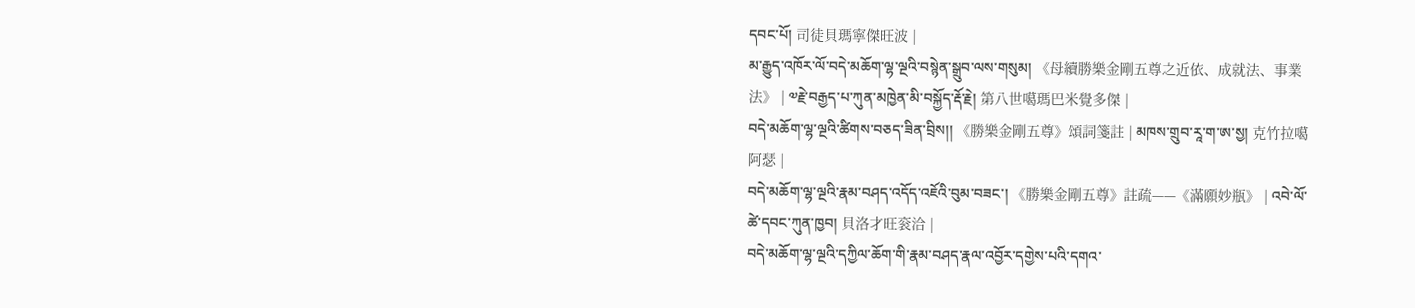དབང་པོ། 司徒貝瑪寧傑旺波 |
མ་རྒྱུད་འཁོར་ལོ་བདེ་མཆོག་ལྷ་ལྔའི་བསྙེན་སྒྲུབ་ལས་གསུམ། 《母續勝樂金剛五尊之近依、成就法、事業法》 | ༧རྗེ་བརྒྱད་པ་ཀུན་མཁྱེན་མི་བསྐྱོད་རྡོ་རྗེ། 第八世噶瑪巴米覺多傑 |
བདེ་མཆོག་ལྷ་ལྔའི་ཚིགས་བཅད་ཟིན་བྲིས།། 《勝樂金剛五尊》頌詞箋註 | མཁས་གྲུབ་རཱ་ག་ཨ་སྱ། 克竹拉噶阿瑟 |
བདེ་མཆོག་ལྷ་ལྔའི་རྣམ་བཤད་འདོད་འཇོའི་བུམ་བཟང་། 《勝樂金剛五尊》註疏——《滿願妙瓶》 | འབེ་ལོ་ཚེ་དབང་ཀུན་ཁྱབ། 貝洛才旺衮洽 |
བདེ་མཆོག་ལྷ་ལྔའི་དཀྱིལ་ཆོག་གི་རྣམ་བཤད་རྣལ་འབྱོར་དགྱེས་པའི་དགའ་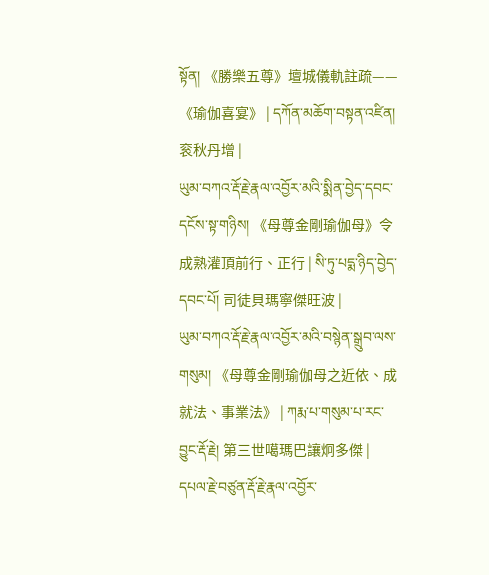སྟོན། 《勝樂五尊》壇城儀軌註疏——《瑜伽喜宴》 | དཀོན་མཆོག་བསྟན་འཛིན། 衮秋丹增 |
ཡུམ་བཀའ་རྡོ་རྗེ་རྣལ་འབྱོར་མའི་སྨིན་བྱེད་དབང་དངོས་སྟ་གཉིས། 《母尊金剛瑜伽母》令成熟灌頂前行、正行 | སི་ཏུ་པདྨ་ཉིད་བྱེད་དབང་པོ། 司徒貝瑪寧傑旺波 |
ཡུམ་བཀའ་རྡོ་རྗེ་རྣལ་འབྱོར་མའི་བསྙེན་སྒྲུབ་ལས་གསུམ། 《母尊金剛瑜伽母之近依、成就法、事業法》 | ཀརྨ་པ་གསུམ་པ་རང་བྱུང་རྡོ་རྗེ། 第三世噶瑪巴讓炯多傑 |
དཔལ་རྗེ་བཙུན་རྡོ་རྗེ་རྣལ་འབྱོར་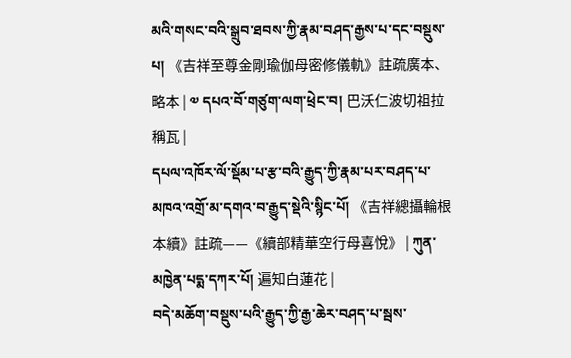མའི་གསང་བའི་སྒྲུབ་ཐབས་ཀྱི་རྣམ་བཤད་རྒྱས་པ་དང་བསྡུས་པ། 《吉祥至尊金剛瑜伽母密修儀軌》註疏廣本、略本 | ༧ དཔའ་བོ་གཙུག་ལག་ཕྲེང་བ། 巴沃仁波切祖拉稱瓦 |
དཔལ་འཁོར་ལོ་སྡོམ་པ་རྩ་བའི་རྒྱུད་ཀྱི་རྣམ་པར་བཤད་པ་མཁའ་འགྲོ་མ་དགའ་བ་རྒྱུད་སྡེའི་སྙིང་པོ། 《吉祥總攝輪根本續》註疏——《續部精華空行母喜悅》 | ཀུན་མཁྱེན་པདྨ་དཀར་པོ། 遍知白蓮花 |
བདེ་མཆོག་བསྡུས་པའི་རྒྱུད་ཀྱི་རྒྱ་ཆེར་བཤད་པ་སྦས་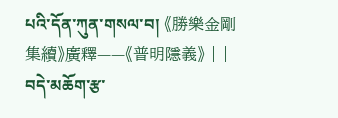པའི་དོན་ཀུན་གསལ་བ། 《勝樂金剛集續》廣釋——《普明隱義》 | |
བདེ་མཆོག་རྩ་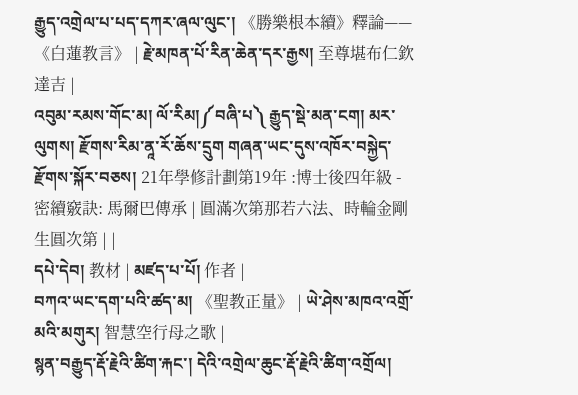རྒྱུད་འགྲེལ་པ་པད་དཀར་ཞལ་ལུང་། 《勝樂根本續》釋論——《白蓮教言》 | རྗེ་མཁན་པོ་རིན་ཆེན་དར་རྒྱས། 至尊堪布仁欽達吉 |
འབུམ་རམས་གོང་མ། ལོ་རིམ།༼བཞི་པ༽ རྒྱུད་སྡེ་མན་ངག། མར་ལུགས། རྫོགས་རིམ་ནཱ་རོ་ཆོས་དྲུག གཞན་ཡང་དུས་འཁོར་བསྐྱེད་རྫོགས་སྐོར་བཅས། 21年學修計劃第19年 :博士後四年級 - 密續竅訣: 馬爾巴傳承 | 圓滿次第那若六法、時輪金剛生圓次第 | |
དཔེ་དེབ། 教材 | མཛད་པ་པོ། 作者 |
བཀའ་ཡང་དག་པའི་ཚད་མ། 《聖教正量》 | ཡེ་ཤེས་མཁའ་འགྲོ་མའི་མགུར། 智慧空行母之歌 |
སྙན་བརྒྱུད་རྡོ་རྗེའི་ཚིག་རྐང་། དེའི་འགྲེལ་ཆུང་རྡོ་རྗེའི་ཚིག་འགྲོལ།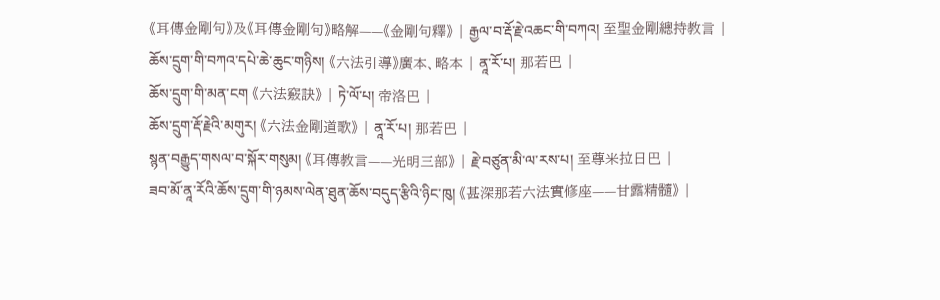《耳傳金剛句》及《耳傳金剛句》略解——《金剛句釋》 | རྒྱལ་བ་རྡོ་རྗེ་འཆང་གི་བཀའ། 至聖金剛總持教言 |
ཆོས་དྲུག་གི་བཀའ་དཔེ་ཆེ་ཆུང་གཉིས། 《六法引導》廣本、略本 | ནཱ་རོ་པ། 那若巴 |
ཆོས་དྲུག་གི་མན་ངག 《六法竅訣》 | ཏེ་ལོ་པ། 帝洛巴 |
ཆོས་དྲུག་རྡོ་རྗེའི་མགུར། 《六法金剛道歌》 | ནཱ་རོ་པ། 那若巴 |
སྙན་བརྒྱུད་གསལ་བ་སྐོར་གསུམ། 《耳傳教言——光明三部》 | རྗེ་བཙུན་མི་ལ་རས་པ། 至尊米拉日巴 |
ཟབ་མོ་ནཱ་རོའི་ཆོས་དྲུག་གི་ཉམས་ལེན་ཐུན་ཆོས་བདུད་རྩིའི་ཉིང་ཁུ། 《甚深那若六法實修座——甘露精髓》 |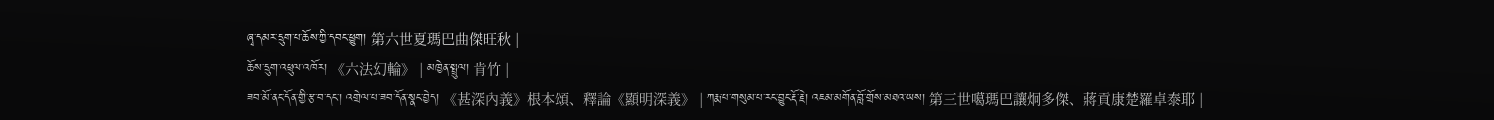ཞྭ་དམར་དྲུག་པ་ཆོས་ཀྱི་དབང་ཕྱུག། 第六世夏瑪巴曲傑旺秋 |
ཆོས་དྲུག་འཕྲུལ་འཁོར། 《六法幻輪》 | མཁྱེན་སྤྲུལ། 肯竹 |
ཟབ་མོ་ནང་དོན་གྱི་རྩ་བ་དང་། འགྲེལ་པ་ཟབ་དོན་སྣང་བྱེད། 《甚深內義》根本頌、釋論《顯明深義》 | ཀརྨ་པ་གསུམ་པ་རང་བྱུང་རྡོ་རྗེ། འཇམ་མགོན་བློ་གྲོས་མཐའ་ཡས། 第三世噶瑪巴讓炯多傑、蔣貢康楚羅卓泰耶 |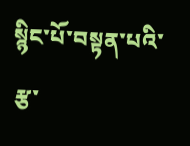སྙིང་པོ་བསྟན་པའི་རྩ་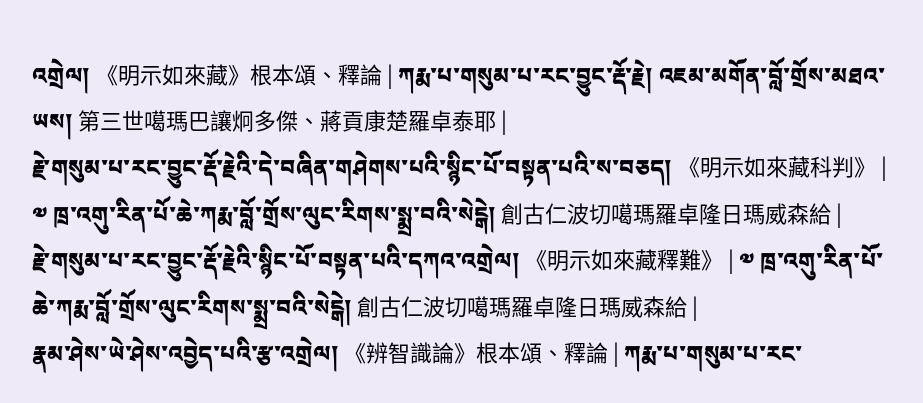འགྲེལ། 《明示如來藏》根本頌、釋論 | ཀརྨ་པ་གསུམ་པ་རང་བྱུང་རྡོ་རྗེ། འཇམ་མགོན་བློ་གྲོས་མཐའ་ཡས། 第三世噶瑪巴讓炯多傑、蔣貢康楚羅卓泰耶 |
རྗེ་གསུམ་པ་རང་བྱུང་རྡོ་རྗེའི་དེ་བཞིན་གཤེགས་པའི་སྙིང་པོ་བསྟན་པའི་ས་བཅད། 《明示如來藏科判》 | ༧ ཁྲ་འགུ་རིན་པོ་ཆེ་ཀརྨ་བློ་གྲོས་ལུང་རིགས་སྨྲ་བའི་སེངྒེ། 創古仁波切噶瑪羅卓隆日瑪威森給 |
རྗེ་གསུམ་པ་རང་བྱུང་རྡོ་རྗེའི་སྙིང་པོ་བསྟན་པའི་དཀའ་འགྲེལ། 《明示如來藏釋難》 | ༧ ཁྲ་འགུ་རིན་པོ་ཆེ་ཀརྨ་བློ་གྲོས་ལུང་རིགས་སྨྲ་བའི་སེངྒེ། 創古仁波切噶瑪羅卓隆日瑪威森給 |
རྣམ་ཤེས་ཡེ་ཤེས་འབྱེད་པའི་རྩ་འགྲེལ། 《辨智識論》根本頌、釋論 | ཀརྨ་པ་གསུམ་པ་རང་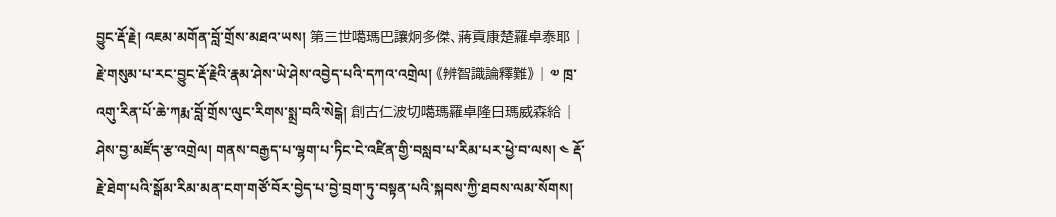བྱུང་རྡོ་རྗེ། འཇམ་མགོན་བློ་གྲོས་མཐའ་ཡས། 第三世噶瑪巴讓炯多傑、蔣貢康楚羅卓泰耶 |
རྗེ་གསུམ་པ་རང་བྱུང་རྡོ་རྗེའི་རྣམ་ཤེས་ཡེ་ཤེས་འབྱེད་པའི་དཀའ་འགྲེལ། 《辨智識論釋難》 | ༧ ཁྲ་འགུ་རིན་པོ་ཆེ་ཀརྨ་བློ་གྲོས་ལུང་རིགས་སྨྲ་བའི་སེངྒེ། 創古仁波切噶瑪羅卓隆日瑪威森給 |
ཤེས་བྱ་མཛོད་རྩ་འགྲེལ། གནས་བརྒྱད་པ་ལྷག་པ་ཏིང་ངེ་འཛིན་གྱི་བསླབ་པ་རིམ་པར་ཕྱེ་བ་ལས། ༤ རྡོ་རྗེ་ཐེག་པའི་སྒོམ་རིམ་མན་ངག་གཙོ་བོར་བྱེད་པ་བྱེ་བྲག་ཏུ་བསྟན་པའི་སྐབས་ཀྱི་ཐབས་ལམ་སོགས།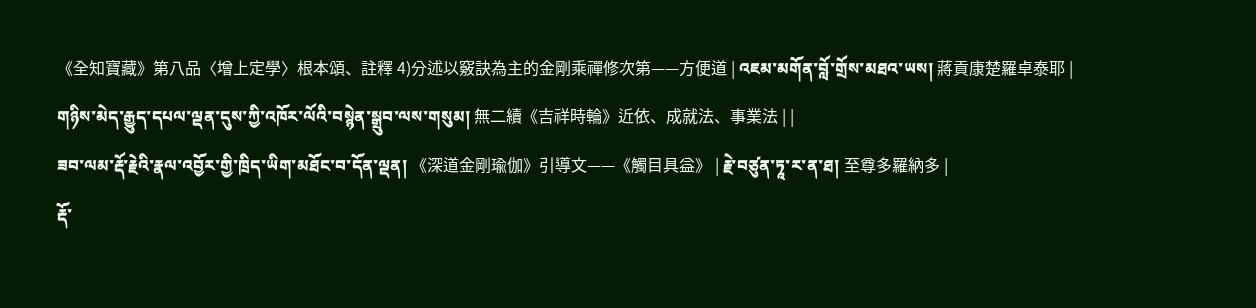《全知寶藏》第八品〈增上定學〉根本頌、註釋 4)分述以竅訣為主的金剛乘禪修次第——方便道 | འཇམ་མགོན་བློ་གྲོས་མཐའ་ཡས། 蔣貢康楚羅卓泰耶 |
གཉིས་མེད་རྒྱུད་དཔལ་ལྡན་དུས་ཀྱི་འཁོར་ལོའི་བསྙེན་སྒྲུབ་ལས་གསུམ། 無二續《吉祥時輪》近依、成就法、事業法 | |
ཟབ་ལམ་རྡོ་རྗེའི་རྣལ་འབྱོར་གྱི་ཁྲིད་ཡིག་མཐོང་བ་དོན་ལྡན། 《深道金剛瑜伽》引導文——《觸目具益》 | རྗེ་བཙུན་ཏཱ་ར་ན་ཐ། 至尊多羅納多 |
རྡོ་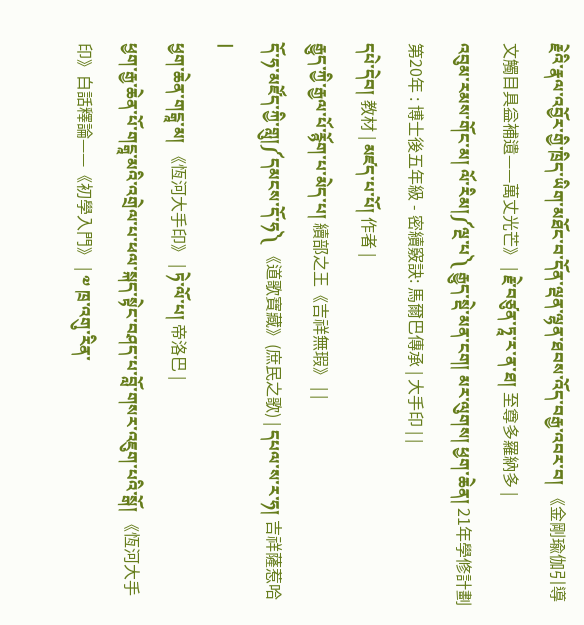རྗེའི་རྣལ་འབྱོར་གྱི་ཁྲིད་ཡིག་མཐོང་བ་དོན་ལྡན་ལྷན་ཐབས་འོད་བརྒྱ་འབར་བ། 《金剛瑜伽引導文觸目具益補遺——萬丈光芒》 | རྗེ་བཙུན་ཏཱ་ར་ན་ཐ། 至尊多羅納多 |
འབུམ་རམས་གོང་མ། ལོ་རིམ།༼ལྔ་པ༽ རྒྱུད་སྡེ་མན་ངག། མར་ལུགས། ཕྱག་ཆེན། 21年學修計劃第20年 : 博士後五年級 - 密續竅訣: 馬爾巴傳承 | 大手印 | |
དཔེ་དེབ། 教材 | མཛད་པ་པོ། 作者 |
རྒྱུད་ཀྱི་རྒྱལ་པོ་རྙོག་པ་མེད་པ། 續部之王《吉祥無瑕》 | |
དོ་ཧ་མཛོད་ཀྱི་གླུ།༼དམངས་དོ་ཧ༽ 《道歌寶藏》(庶民之歌) | དཔལ་ས་ར་ཧ། 吉祥薩惹哈 |
ཕྱག་ཆེན་གངྒཱ་མ། 《恆河大手印》 | ཏེ་ལོ་པ། 帝洛巴 |
ཕྱག་རྒྱ་ཆེན་པོ་གངྒཱ་མའི་འགྲེལ་པ་ཕལ་སྐད་སྟེང་བཤད་པ་བློ་གསར་འཇུག་པའི་སྒོ། 《恆河大手印》白話釋論——《初學入門》 | ༧ ཁྲ་འགུ་རིན་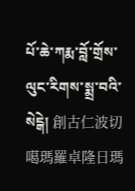པོ་ཆེ་ཀརྨ་བློ་གྲོས་ལུང་རིགས་སྨྲ་བའི་སེངྒེ། 創古仁波切噶瑪羅卓隆日瑪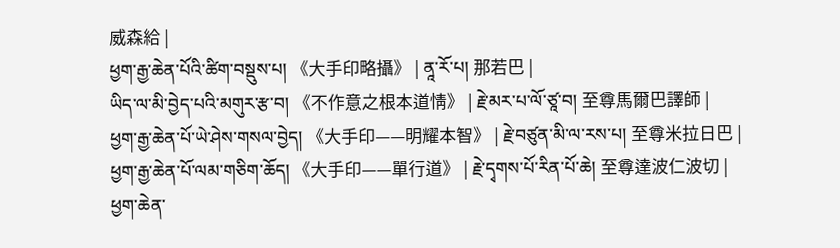威森給 |
ཕྱག་རྒྱ་ཆེན་པོའི་ཚིག་བསྡུས་པ། 《大手印略攝》 | ནཱ་རོ་པ། 那若巴 |
ཡིད་ལ་མི་བྱེད་པའི་མགུར་རྩ་བ། 《不作意之根本道情》 | རྗེ་མར་པ་ལོ་ཙཱ་བ། 至尊馬爾巴譯師 |
ཕྱག་རྒྱ་ཆེན་པོ་ཡེ་ཤེས་གསལ་བྱེད། 《大手印——明耀本智》 | རྗེ་བཙུན་མི་ལ་རས་པ། 至尊米拉日巴 |
ཕྱག་རྒྱ་ཆེན་པོ་ལམ་གཅིག་ཆོད། 《大手印——單行道》 | རྗེ་དྭགས་པོ་རིན་པོ་ཆེ། 至尊達波仁波切 |
ཕྱག་ཆེན་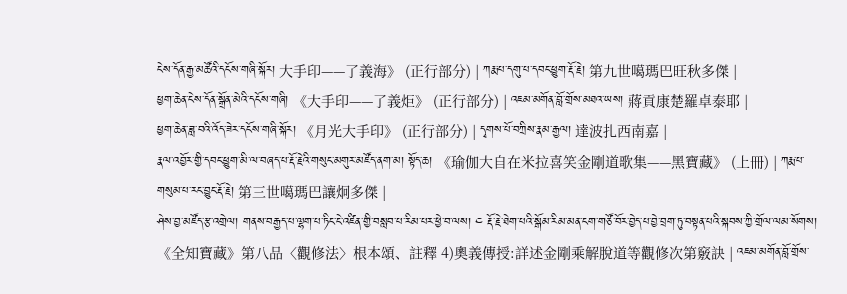ངེས་དོན་རྒྱ་མཚོའི་དངོས་གཞི་སྐོར། 大手印——了義海》 (正行部分) | ཀརྨ་པ་དགུ་པ་དབང་ཕྱུག་རྡོ་རྗེ། 第九世噶瑪巴旺秋多傑 |
ཕྱག་ཆེན་ངེས་དོན་སྒྲོན་མེའི་དངོས་གཞི། 《大手印——了義炬》 (正行部分) | འཇམ་མགོན་བློ་གྲོས་མཐའ་ཡས། 蔣貢康楚羅卓泰耶 |
ཕྱག་ཆེན་ཟླ་བའི་འོད་ཟེར་དངོས་གཞི་སྐོར། 《月光大手印》 (正行部分) | དྭགས་པོ་བཀྲིས་རྣམ་རྒྱལ། 達波扎西南嘉 |
རྣལ་འབྱོར་གྱི་དབང་ཕྱུག་མི་ལ་བཞད་པ་རྡོ་རྗེའི་གསུང་མགུར་མཛོད་ནག་མ། སྟོད་ཆ། 《瑜伽大自在米拉喜笑金剛道歌集——黑寶藏》 (上冊) | ཀརྨ་པ་གསུམ་པ་རང་བྱུང་རྡོ་རྗེ། 第三世噶瑪巴讓炯多傑 |
ཤེས་བྱ་མཛོད་རྩ་འགྲེལ། གནས་བརྒྱད་པ་ལྷག་པ་ཏིང་ངེ་འཛིན་གྱི་བསླབ་པ་རིམ་པར་ཕྱེ་བ་ལས། ༤ རྡོ་རྗེ་ཐེག་པའི་སྒོམ་རིམ་མན་ངག་གཙོ་བོར་བྱེད་པ་བྱེ་བྲག་ཏུ་བསྟན་པའི་སྐབས་ཀྱི་གྲོལ་ལམ་སོགས། 《全知寶藏》第八品〈觀修法〉根本頌、註釋 4)奧義傳授:詳述金剛乘解脫道等觀修次第竅訣 | འཇམ་མགོན་བློ་གྲོས་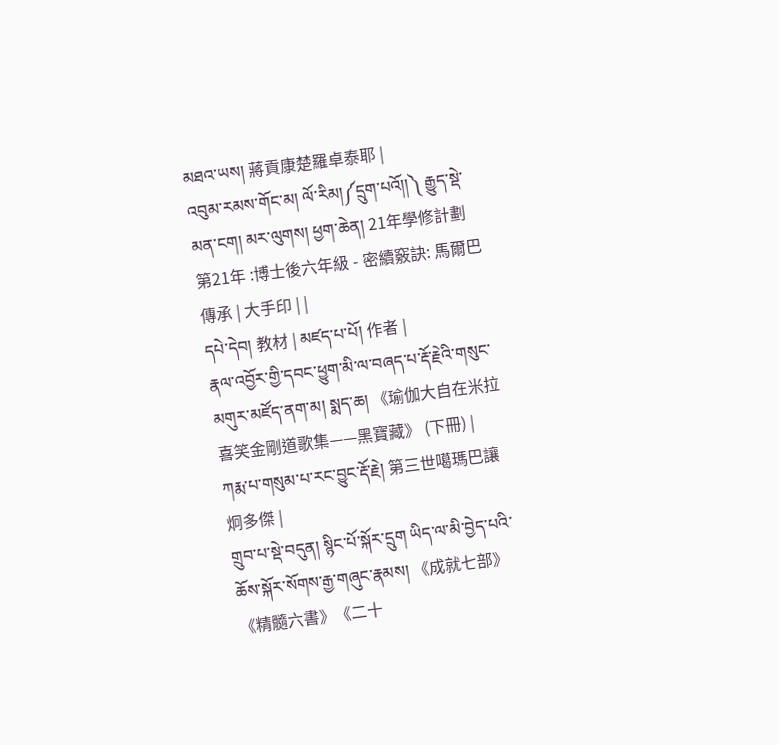མཐའ་ཡས། 蔣貢康楚羅卓泰耶 |
འབུམ་རམས་གོང་མ། ལོ་རིམ།༼དྲུག་པའོ།།༽ རྒྱུད་སྡེ་མན་ངག། མར་ལུགས། ཕྱག་ཆེན། 21年學修計劃第21年 :博士後六年級 - 密續竅訣: 馬爾巴傳承 | 大手印 | |
དཔེ་དེབ། 教材 | མཛད་པ་པོ། 作者 |
རྣལ་འབྱོར་གྱི་དབང་ཕྱུག་མི་ལ་བཞད་པ་རྡོ་རྗེའི་གསུང་མགུར་མཛོད་ནག་མ། སྨད་ཆ། 《瑜伽大自在米拉喜笑金剛道歌集——黑寶藏》 (下冊) | ཀརྨ་པ་གསུམ་པ་རང་བྱུང་རྡོ་རྗེ། 第三世噶瑪巴讓炯多傑 |
གྲུབ་པ་སྡེ་བདུན། སྙིང་པོ་སྐོར་དྲུག ཡིད་ལ་མི་བྱེད་པའི་ཆོས་སྐོར་སོགས་རྒྱ་གཞུང་རྣམས། 《成就七部》《精髓六書》《二十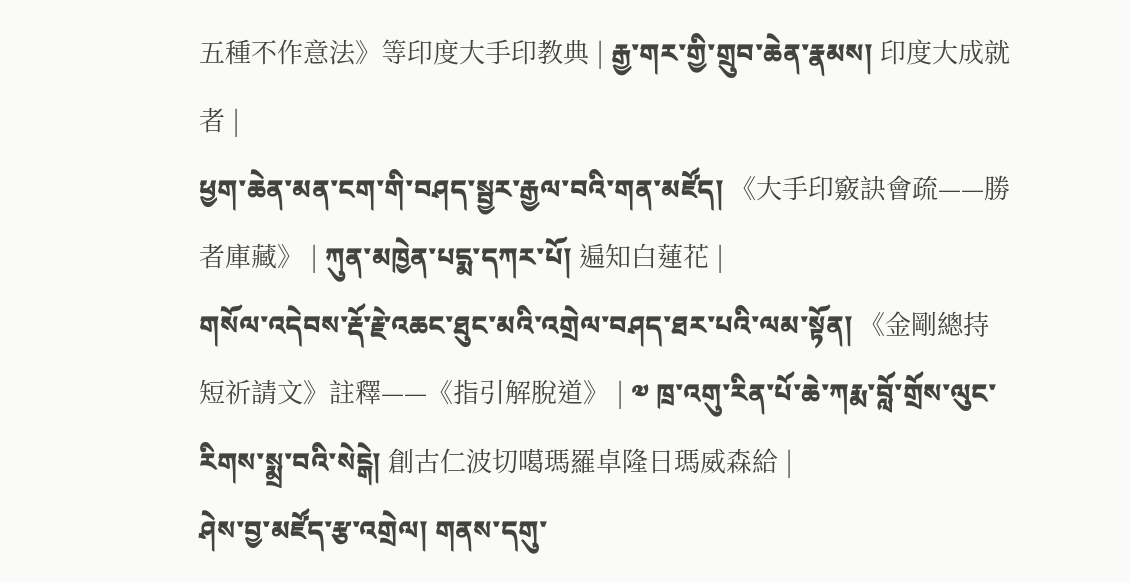五種不作意法》等印度大手印教典 | རྒྱ་གར་གྱི་གྲུབ་ཆེན་རྣམས། 印度大成就者 |
ཕྱག་ཆེན་མན་ངག་གི་བཤད་སྦྱར་རྒྱལ་བའི་གན་མཛོད། 《大手印竅訣會疏——勝者庫藏》 | ཀུན་མཁྱེན་པདྨ་དཀར་པོ། 遍知白蓮花 |
གསོལ་འདེབས་རྡོ་རྗེ་འཆང་ཐུང་མའི་འགྲེལ་བཤད་ཐར་པའི་ལམ་སྟོན། 《金剛總持短祈請文》註釋——《指引解脫道》 | ༧ ཁྲ་འགུ་རིན་པོ་ཆེ་ཀརྨ་བློ་གྲོས་ལུང་རིགས་སྨྲ་བའི་སེངྒེ། 創古仁波切噶瑪羅卓隆日瑪威森給 |
ཤེས་བྱ་མཛོད་རྩ་འགྲེལ། གནས་དགུ་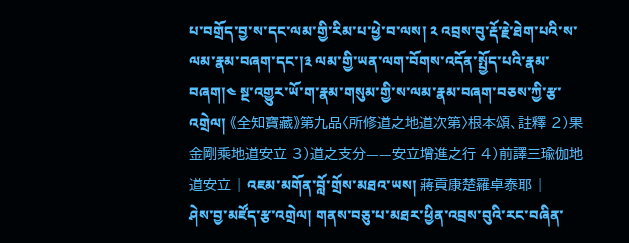པ་བགྲོད་བྱ་ས་དང་ལམ་གྱི་རིམ་པ་ཕྱེ་བ་ལས། ༢ འབྲས་བུ་རྡོ་རྗེ་ཐེག་པའི་ས་ལམ་རྣམ་བཞག་དང་།༣ ལམ་གྱི་ཡན་ལག་བོགས་འདོན་སྤྱོད་པའི་རྣམ་བཞག།༤ སྔ་འགྱུར་ཡོ་ག་རྣམ་གསུམ་གྱི་ས་ལམ་རྣམ་བཞག་བཅས་ཀྱི་རྩ་འགྲེལ། 《全知寶藏》第九品〈所修道之地道次第〉根本頌、註釋 2)果金剛乘地道安立 3)道之支分——安立增進之行 4)前譯三瑜伽地道安立 | འཇམ་མགོན་བློ་གྲོས་མཐའ་ཡས། 蔣貢康楚羅卓泰耶 |
ཤེས་བྱ་མཛོད་རྩ་འགྲེལ། གནས་བཅུ་པ་མཐར་ཕྱིན་འབྲས་བུའི་རང་བཞིན་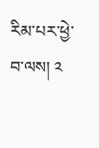རིམ་པར་ཕྱེ་བ་ལས། ༢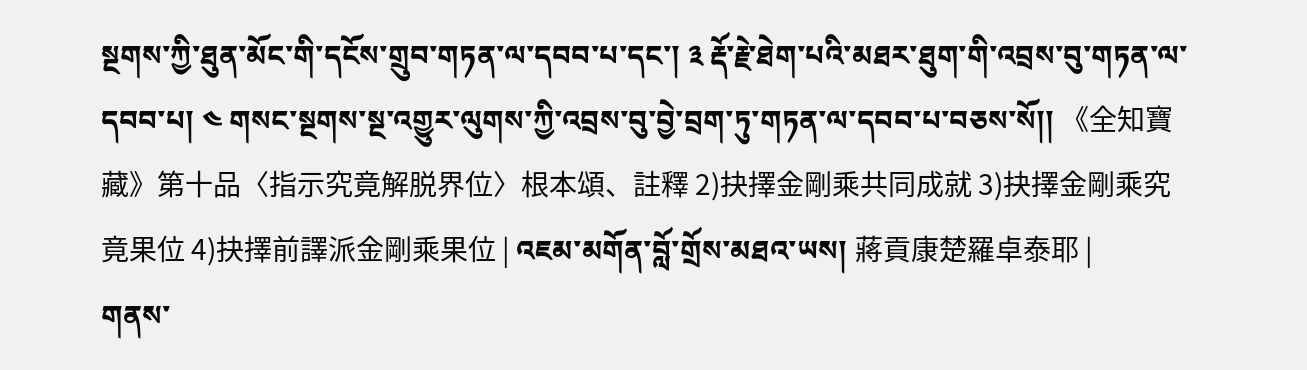སྔགས་ཀྱི་ཐུན་མོང་གི་དངོས་གྲུབ་གཏན་ལ་དབབ་པ་དང་། ༣ རྡོ་རྗེ་ཐེག་པའི་མཐར་ཐུག་གི་འབྲས་བུ་གཏན་ལ་དབབ་པ། ༤ གསང་སྔགས་སྔ་འགྱུར་ལུགས་ཀྱི་འབྲས་བུ་བྱེ་བྲག་ཏུ་གཏན་ལ་དབབ་པ་བཅས་སོ།། 《全知寶藏》第十品〈指示究竟解脱界位〉根本頌、註釋 2)抉擇金剛乘共同成就 3)抉擇金剛乘究竟果位 4)抉擇前譯派金剛乘果位 | འཇམ་མགོན་བློ་གྲོས་མཐའ་ཡས། 蔣貢康楚羅卓泰耶 |
གནས་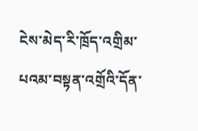ངེས་མེད་རི་ཁྲོད་འགྲིམ་པའམ་བསྟན་འགྲོའི་དོན་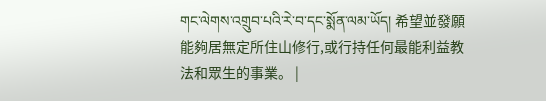གང་ལེགས་འགྲུབ་པའི་རེ་བ་དང་སྨོན་ལམ་ཡོད། 希望並發願能夠居無定所住山修行,或行持任何最能利益教法和眾生的事業。 |